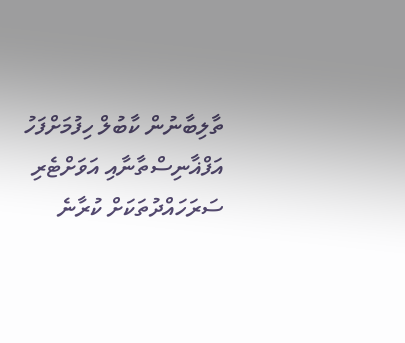ތާލިބާނުން ކާބުލް ހިފުމަށްފަހު އަފްޣާނިސްތާނާއި އަވަށްޓެރި ސަރަހައްދުތަކަށް ކުރާނެ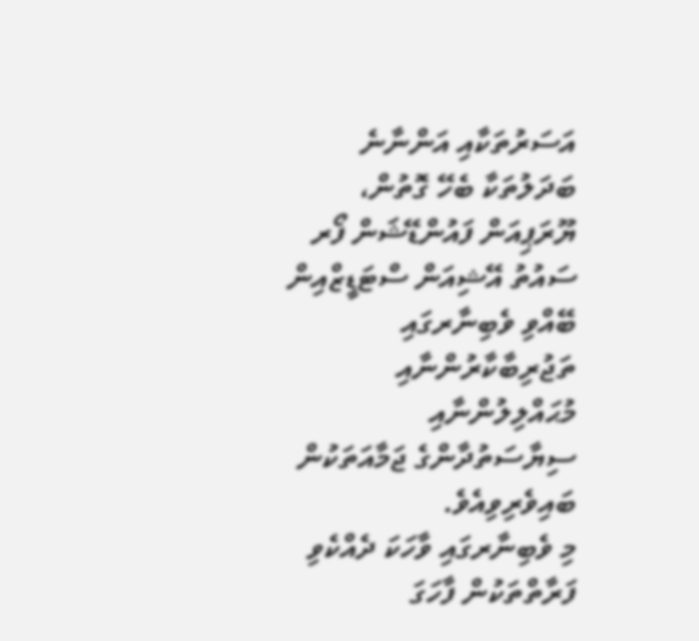އަސަރުތަކާއި އަންނާނެ ބަދަލުތަކާ ބެހޭ ގޮތުން، ޔޫރަޕިއަން ފައުންޑޭޝަން ފޯރ ސައުތު އޭޝިއަން ސްޓަޑީޒްއިން ބޭއްވި ވެބިނާރގައި ތަޖުރިބާކާރުންނާއި މުޙައްލިލުންނާއި ސިޔާސަތުދާންގެ ޖަމާއަތަކުން ބައިވެރިވިއެވެ.
މި ވެބިނާރގައި ވާހަކަ ދެއްކެވި ފަރާތްތަކުން ފާހަގަ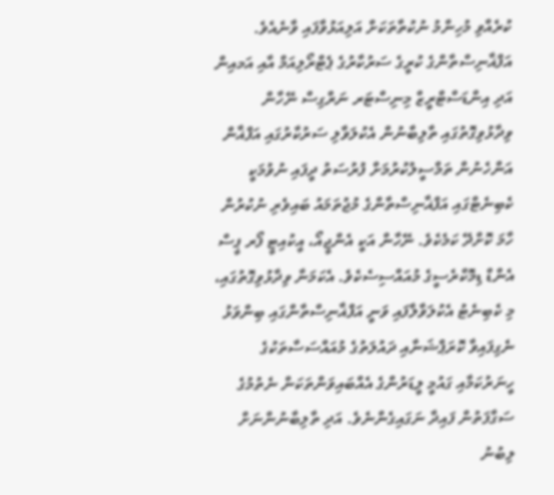ކުރެއްވި މުހިންމު ނުކުތާތަކަށް އަލިއަޅުވާފައި ވާނެއެވެ.
އަފްޣާނިސްތާންގެ ކުރީގެ ސަރުކާރުގެ ޕެޓްރޯލިއަމް އާއި އަމއިން އަދި އިންޑަސްޓްރީޒް މިނިސްޓަރ ނަރްގިސް ނޭހާން ވިދާޅުވިގޮތުގައި ތާލިބާނުން އެކުލަވާލި ސަރުކާރުގައި އަފްޣާން އަންހެނުން ތަމްސީލުކުރުމަށް ފުރުސަތު ދީފައި ނުވުމަކީ ކެބިނެޓްގައި އަފްޣާނިސްތާންގެ މުޖުތަމައު ބައިވެރި ނުކުރުން ހާމަ ކޮށްދޭ ކަމެކެވެ. ނޭހާން އަކީ އެންޖީއޯ، އީކުއިޓީ ފޯރ ޕީސް އެންޑް ޑިމޮކްރެސީގެ މުއައްސިސެކެވެ. އެކަމަނާ ވިދާޅުވިގޮތުގައި، މި ކެބިނެޓު އެކުލަވާލާފައި ވަނީ އަފްޣާނިސްތާންގައި ބިންވަޅު ނެގިފައިވާ ކޮރަޕްޝަނާއި ދައުލަތުގެ މުއައްސަސާތަކުގެ ހީނަރުކަމާއި ގައުމީ ލީޑަރުންގެ އެއްބައިވަންތަކަން ނެތުމުގެ ސަގާފަތުން ފައިދާ ނަގައިގެންނެވެ. އަދި ތާލިބާނުންނަށް ލިބުނު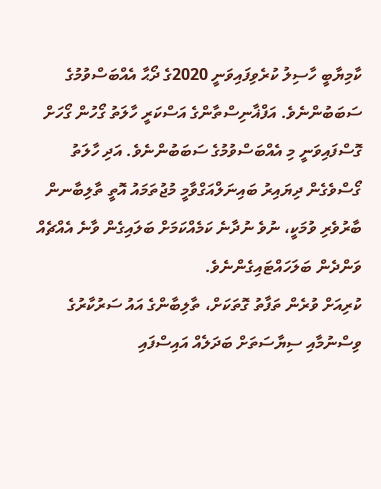ކާމިޔާބީ ހާސިލު ކުރެވިފައިވަނީ 2020ގެ ދޯޙާ އެއްބަސްވުމުގެ ސަބަބުންނެވެ. އަފްޣާނިސްތާންގެ އަސްކަރީ ހާލަތު ގޯހުން ގޯހަށް ގޮސްފައިވަނީ މި އެއްބަސްވުމުގެ ސަބަބުންނެވެ. އަދި ހާލަތު ގޯސްވެގެން ދިޔައިރު ބައިނަލްއަގްވާމީ މުޖުތަމައު އޮތީ ތާލިބާނން ބާރުވެރި ވުމަކީ، ނުވެ ނުދާނެ ކަމެއްކަމަށް ބަލައިގެން ވާނެ އެއްޗެއް ވަންދެން ބަލަހައްޓައިގެންނެވެ.
ކުރިއަށް ވުރެން ތަފާތު ގޮތަކަށް، ތާލިބާންގެ އައު ސަރުކާރުގެ ވިސްނުމާއި ސިޔާސަތަށް ބަދަލެއް އައިސްފައި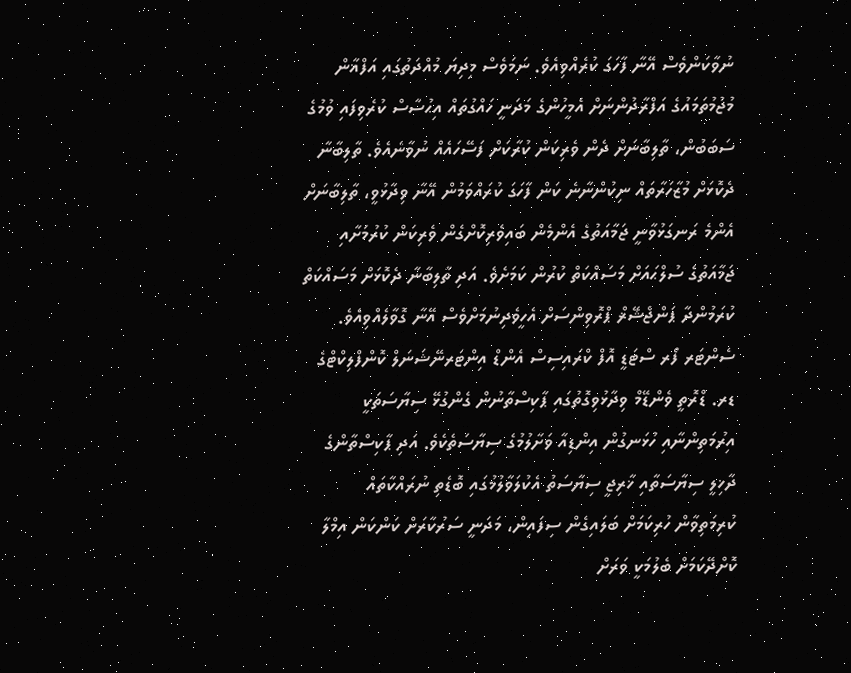ނުވާކަންވެސް އޭނާ ފާހަގަ ކުރެއްވިއެވެ. ނަމަވެސް މިދިޔަ މުއްދަތުގައި އަފްޣާން މުޖުމުތަމައުގެ އަފްރާދުންނަށް އެމީހުންގެ މަދަނީ ހައްގުތައް އިޙުސާސް ކުރެވިފައި ވުމުގެ ސަބަބުން، ތާލިބާނަށް ދެން ވެރިކަން ކުރާކަށް ފަސޭހައެއް ނުވާނެއެވެ. ތާލިބާނާ ދެކޮޅަށް މުޒާހަރާތައް ނިކުންނާނެ ކަން ފާހަގަ ކުރައްވަމުން އޭނާ ވިދާޅުވީ، ތާލިބާނަށް އެންމެ ރަނގަޅުވާނީ ޖަމާއަތުގެ އެންމެން ބައިވެރިކޮށްގެން ވެރިކަން ކުރުމަށާއި ޖަމާއަތުގެ ސުލްޙައަށް މަސައްކަތް ކުރުން ކަމަށެވެ. އަދި ތާލިބާނާ ދެކޮޅަށް މަސައްކަތް ކުރަމުންދާ ޕަންޖްޝޭޜް ޕްރޮވިންސަށް އެހީވެދިނުމަށްވެސް އޭނާ ގޮވާލެއްވިއެވެ.
ސެންޓަރ ފޯރ ސްޓަޑީ އޮފް ކްރައިސިސް އެންޑް އިންޓަރނޭޝަނަލް ކޮންފްލިކްޓްގެ ޑރ. ޑްރޮތީ ވެންޑޭމް ވިދާޅުވިގޮތުގައި ޕާކިސްތާނުން ގެންގުޅޭ ސިޔާސަތަކީ އިރުމަތިންނާއި ހުޅަނގުން އިންޑިއާ ވަށާލުމުގެ ސިޔާސަތެކެވެ. އަދި ޕާކިސްތާންގެ ދާޚިލީ ސިޔާސަތާއި ޚާރިޖީ ސިޔާސަތު އެކުލަވާލުމުގައި ބޮޑެތި ނުރައްކާތައް ކުރިމަތިވާން ހުރިކަމަށް ބަލައިގެން ސިފައިން، މަދަނީ ސަރުކާރަށް ކަންކަން އިމްލާ ކޮށްދޭކަމަށް ބެލުމަކީ ވަރަށް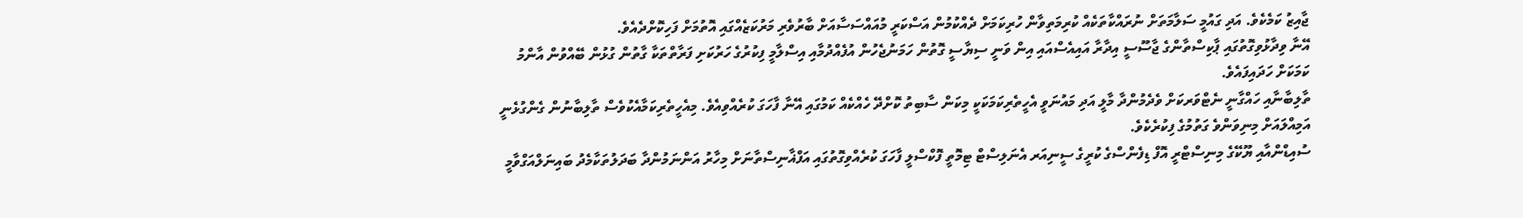ޖާއިޒު ކަމެކެވެ. އަދި ގައުމީ ސަލާމަތަށް ނުރައްކާތަކެއް ކުރިމަތިވާން ހުރިކަމަށް ދެއްކުމުން އަސްކަރީ މުއައްސަސާއަށް ބާރުވެރި މަރުކަޒެއްގައި އޮތުމަށް ފަހިކޮށްދެއެވެ.
އޭނާ ވިދާޅުވިގޮތުގައި ޕާކިސްތާންގެ ޖާސޫސީ އިދާރާ އައިއެސްއައި އިން ވަނީ ސިޔާސީ ގޮތުން ހަމަނުޖެހުން އުފެއްދުމާއި އިސްލާމީ ފިކުރުގެ ހަރުކަށި ފަރާތްތަކާ ގާތުން ގުޅުން ބޭއްވުން އާންމު ކަމަކަށް ހަދައިފައެވެ.
ތާލިބާނާއި ހައްގާނީ ނެޓްވަރކަށް ވެދެމުންދާ މާލީ އަދި މައުނަވީ އެހީތެރިކަމަކަކީ މިކަން ސާބިތު ކޮށްދޭ ހެއްކެއް ކަމުގައި އޭނާ ފާހަގަ ކުރެއްވިއެވެ. މިއެހީތެރިކަމާއެކުވެސް ތާލިބާނުން ގެންގުޅެނީ އަމިއްލައަށް މިނިވަންވެ ގަތުމުގެ ފިކުރެކެވެ.
ސުއިޑްންއާއި ޔޫކޭގެ މިނިސްޓްރީ އޮފް ޑިފެންސްގެ ކުރީގެ ސީނިއަރ އެނަލިސްޓް ޓިމޮތީ ފޮކްސްލީ ފާހަގަ ކުރެއްވިގޮތުގައި އަފްޣާނިސްތާނަށް މިހާރު އަންނަމުންދާ ބަދަލުތަކާމެދު ބައިނަލްއަގްވާމީ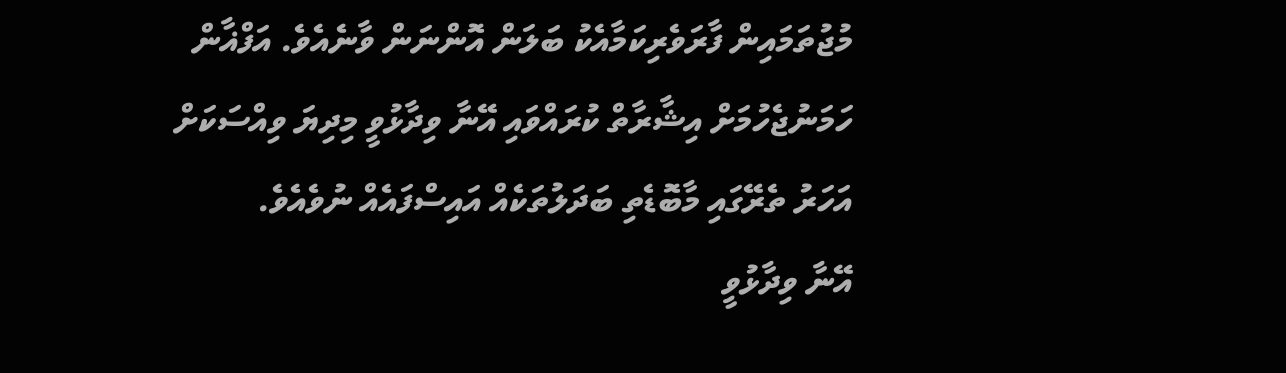މުޖުތަމައިން ފާރަވެރިކަމާއެކު ބަލަން އޮންނަން ވާނެއެވެ. އަފްޣާން ހަމަނުޖެހުމަށް އިޝާރާތް ކުރައްވައި އޭނާ ވިދާޅުވީ މިދިޔަ ވިއްސަކަށް އަހަރު ތެރޭގައި މާބޮޑެތި ބަދަލުތަކެއް އައިސްފައެއް ނުވެއެވެ.
އޭނާ ވިދާޅުވީ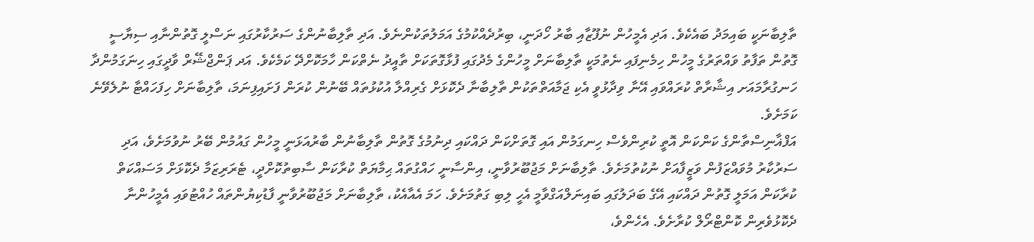ތާލިބާނަކީ ބައިމަދު ބައެކެވެ. އަދި އެމީހުން ނުފޫޒާއި ބާރު ހޯދަނީ، ބިރުދެއްކުމުގެ އަމަލުތަކުންނެވެ. އަދި ތާލިބާނުންގެ ސަރުކާރުގައި ނަސްލީ ގޮތުންނާއި ސިޔާސީ ގޮތުން ތަފާތު ވައްތަރުގެ މީހުން ހިމެނިފައި ނެތުމަކީ ތާލިބާނަށް މީހުންގެ މެދުގައި ފުޅާގޮތަކަށް ތާއީދު ނެތްކަން ހާމަކޮށްދޭ ކަމެކެވެ. އަދ ޕަންޖްޝޭރް ވާދީގައި ހިނަގަމުންދާ ހަނގުރާމައަށ އިޝާރާތް ކުރައްވައި އޭނާ ވިދާޅުވީ އެކި ޖަމާއަތްތަކުން ތާލިބާނާ ދެކޮޅަށް ގެރިއްލާ އުކުޅުތައް ބޭނުން ކުރަން ފަށައިފިނަމަ، ތާލިބާނަށް ހިފަހައްޓާ ނުލެވޭނެ ކަމަށެވެ.
އަފްޣާނިސްތާންގެ ކަންކަން އޮތީ ކުރިންވެސް ހިނގަމުން އައި ގޮތަށްކަން ދައްކައި ދިނުމުގެ ގޮތުން ތާލިބާނުން ބާރުއަޅަނީ މީހުން ގައުމުން ބޭރު ނުވުމަށެވެ، އަދި ސަރުކާރު މުވައްޒަފުން ވަޒީފާއަށް ނުކުތުމަށެވެ. ތާލިބާނަށް މަޖުބޫރުވާނީ، އިންސާނީ ހައްގުތައް ޙިމާޔަތް ކުރާކަން ސާބިތުކޮށްދީ، ޓެރަރިޒަމާ ދެކޮޅަށް މަސައްކަތް ކުރާކަން އަމަލީ ގޮތުން ދައްކައި އޭގެ ބަދަލުގައި ބައިނަލްއަގްވާމީ އެހީ ލިބި ގަތުމަށެވެ. ހަމަ އެއާއެކު، ތާލިބާނަށް މަޖުބޫރުވާނީ ފާޑުކިޔުންތައް ހުއްޓުވައި އެމީހުންނާ ދެކޮޅުވެރިން ކޮންޓްރޯލް ކުރާށެވެ. އެހެންވެ،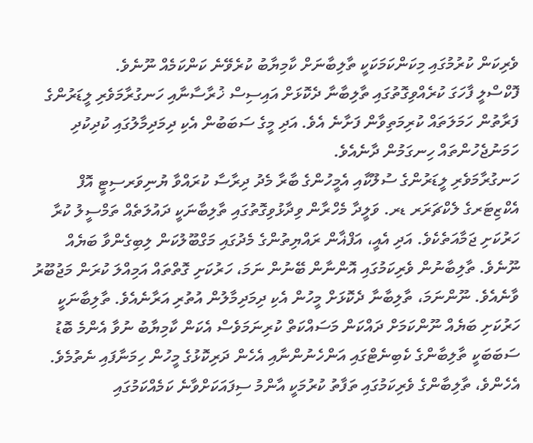ވެރިކަން ކުރުމުގައި މިކަންކަމަކަކީ ތާލިބާނަށް ކާމިޔާބު ކުރެވޭނެ ކަންކަމެއް ނޫނެވެ.
ފޮކްސްލީ ފާހަގަ ކުރެއްވިގޮތުގައި ތާލިބާނާ ދެކޮޅަށް އައިސިސް ޚުރާސާނާއި ހަނގުރާމަވެރި ލީޑަރުންގެ ފަރާތުން ހަމަލަތައް ކުރިމަތިވާން ފަށާނެ އެވެ. އަދި މީގެ ސަބަބުން އެކި ދިމަދިމާލުގައި ކުދިކުދި ހަމަނުޖެހުންތައް ހިނގަމުން ދާނެއެވެ.
ހަނގުރާމަވެރި ލީޑަރުންގެ ސުލޫކާއި އެމީހުންގެ ބާރާ މެދު ދިރާސާ ކުރައްވާ ޔުނިވަރސިޓީ އޮފް އެކްޒިޓަރގެ ލެކްޗަރަރ ޑރ. ވަލީދާ މެހްރާން ވިދާޅުވިގޮތުގައި ތާލިބާނަކީ ދައުލަތެއް ތަމްސީލު ކުރާ ހަރުކަށި ޖަމާއަތެކެވެ. އަދި އެއީ، އަފްޣާން ރައްޔިތުންގެ މެދުގައި މަގްބޫލުކަން ލިބިގެންވާ ބަޔެއް ނޫނެވެ. ތާލިބާނުން ވެރިކަމުގައި އޮންނާން ބޭނުން ނަމަ، ހަރުކަށި ގޮތްތައް އަމިއްލަ ކުރަން މަޖުބޫރު ވާނެއެވެ. ނޫންނަމަ، ތާލިބާނާ ދެކޮޅަށް މީހުން އެކި ދިމަދިމާލުން އުތުރި އަރާނެއެވެ. ތާލިބާނަކީ ހަރުކަށި ބަޔެއް ނޫންކަމަށް ދައްކަން މަސައްކަތް ކުރިނަމަވެސް އެކަން ކާމިޔާބު ނުވާ އެންމެ ބޮޑު ސަބަބަކީ ތާލިބާންގެ ކެބިނެޓްގައި އަންހެނުންނާއި އެހެން ދަރިކޮޅުގެ މީހުން ހިމަނާފައި ނެތުމެވެ.
އެހެންވެ، ތާލިބާންގެ ވެރިކަމުގައި ތަފާތު ކުރުމަކީ އާންމު ސިފައަކަށްވާނެ ކަމެއްކަމުގައި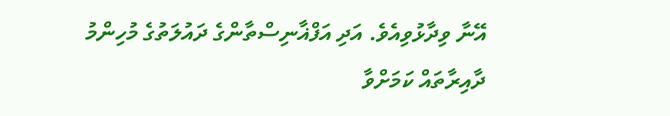އޭނާ ވިދާޅުވިއެވެ. އަދި އަފްޣާނިސްތާންގެ ދައުލަތުގެ މުހިންމު ދާއިރާތައް ކަމަށްވާ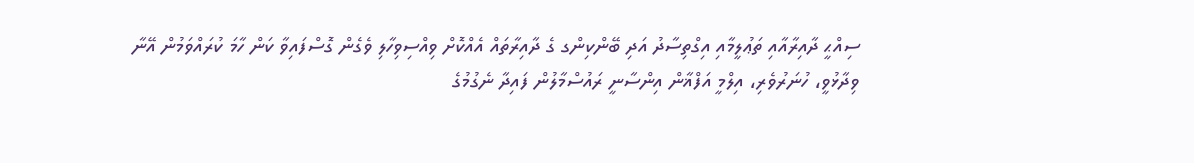ސިއްޙީ ދާއިރާއާއި ތަޢުލީމާއި އިގްތިސާދު އަދި ބޭންކިންގ ގެ ދާއިރާތައް އެއްކޮށް ވިއްސިވިހާލި ވެގެން ގޮސްފައިވާ ކަން ހާމަ ކުރައްވަމުން އޭނާ ވިދާޅުވީ، ހުނަރުވެރި، އިލްމީ އަފްޣާން އިންސާނީ ރައުސްމާލުން ފައިދާ ނެގުމުގެ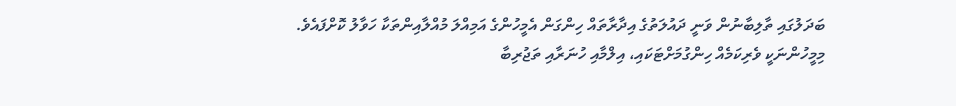ބަދަލުގައި ތާލިބާނުން ވަނީ ދައުލަތުގެ އިދާރާތައް ހިންގަން އެމީހުންގެ އަމިއްލަ މުއްލާއިންތަކާ ހަވާލު ކޮށްފައެވެ.
މިމީހުންނަކީ ވެރިކަމެއް ހިންގުމަށްޓަކައި، އިލްމާއި ހުނަރާއި ތަޖުރިބާ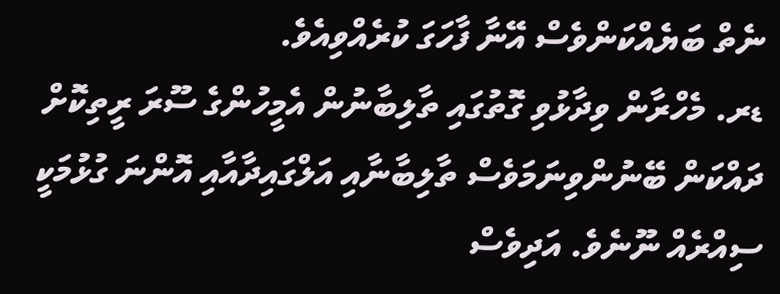ނެތް ބަޔެއްކަންވެސް އޭނާ ފާހަގަ ކުރެއްވިއެވެ.
ޑރ. މެހްރާން ވިދާޅުވި ގޮތުގައި ތާލިބާނުން އެމީހުންގެ ސޫރަ ރީތިކޮށް ދައްކަން ބޭނުންވިނަމަވެސް ތާލިބާނާއި އަލްގައިދާއާއި އޮންނަ ގުޅުމަކީ
ސިއްރެއް ނޫނެވެ. އަދިވެސް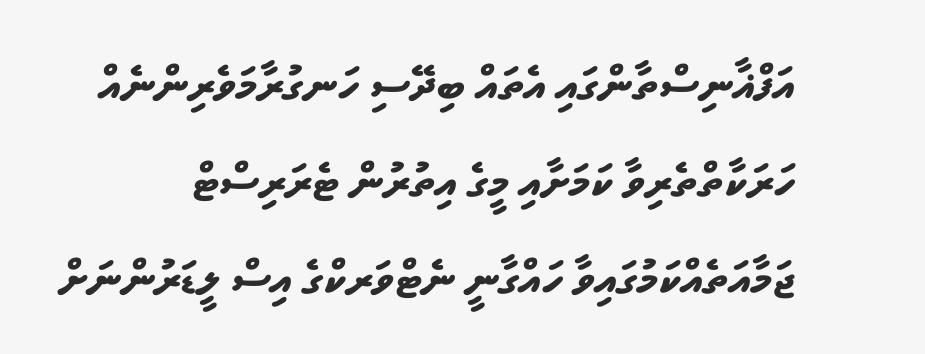އަފްޣާނިސްތާންގައި އެތައް ބިދޭސި ހަނގުރާމަވެރިންނެއް ހަރަކާތްތެރިވާ ކަމަށާއި މީގެ އިތުރުން ޓެރަރިސްޓް ޖަމާއަތެއްކަމުގައިވާ ހައްގާނީ ނެޓްވަރކްގެ އިސް ލީޑަރުންނަށް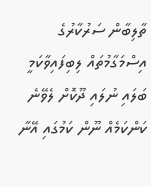ތާލިބާން ސަރުކާރުގެ އިސްމަގާމުތައް ލިބިފައިވާކަމީ ބަލައި ނުލައި ދޫކޮށް ލެވޭނެ ކަންކަމެއް ނޫން ކަމުގައި އޭނާ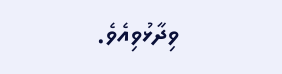ވިދާޅުވިއެވެ.